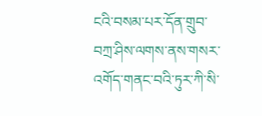ངའི་བསམ་པར་དོན་གྲུབ་བཀྲ་ཤིས་ལགས་ནས་གསར་འགོད་གནང་བའི་ཏུར་ཀི་སི་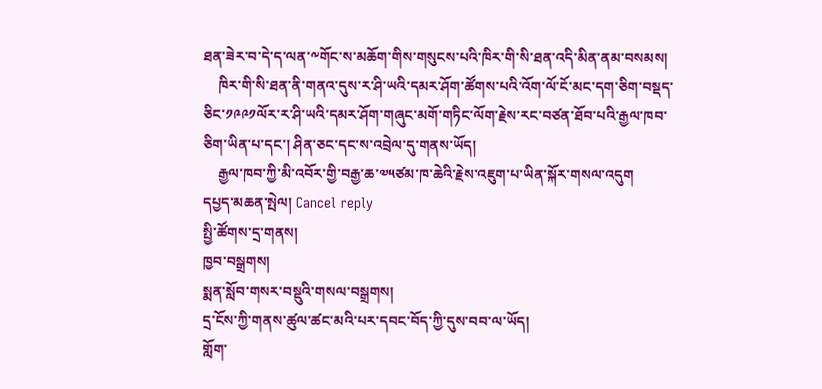ཐན་ཟེར་བ་དེ་ད་ལན་༸གོང་ས་མཆོག་གིས་གསུངས་པའི་ཁིར་གི་སི་ཐན་འདི་མིན་ནམ་བསམས།
    ཁིར་གི་སི་ཐན་ནི་གནའ་དུས་ར་ཤི་ཡའི་དམར་ཤོག་ཚོགས་པའི་འོག་ལོ་ངོ་མང་དག་ཅིག་བསྡད་ཅིང་༡༩༩༡ལོར་ར་ཤི་ཡའི་དམར་ཤོག་གཞུང་མགོ་གཏིང་ལོག་རྗེས་རང་བཙན་ཐོབ་པའི་རྒྱལ་ཁབ་ཅིག་ཡིན་པ་དང་། ཤིན་ཅང་དང་ས་འབྲེལ་དུ་གནས་ཡོད།
    རྒྱལ་ཁབ་ཀྱི་མི་འབོར་གྱི་བརྒྱ་ཆ་༧༥ཙམ་ཁ་ཆེའི་རྗེས་འཇུག་པ་ཡིན་སྐོར་གསལ་འདུག
དཔྱད་མཆན་སྤེལ། Cancel reply
སྤྱི་ཚོགས་དྲ་གནས།
ཁྱབ་བསྒྲགས།
སྨན་སློབ་གསར་བསྡུའི་གསལ་བསྒྲགས།
དྲ་ངོས་ཀྱི་གནས་ཚུལ་ཚང་མའི་པར་དབང་བོད་ཀྱི་དུས་བབ་ལ་ཡོད།
གློག་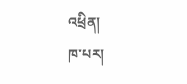འཕྲིན།
ཁ་པར།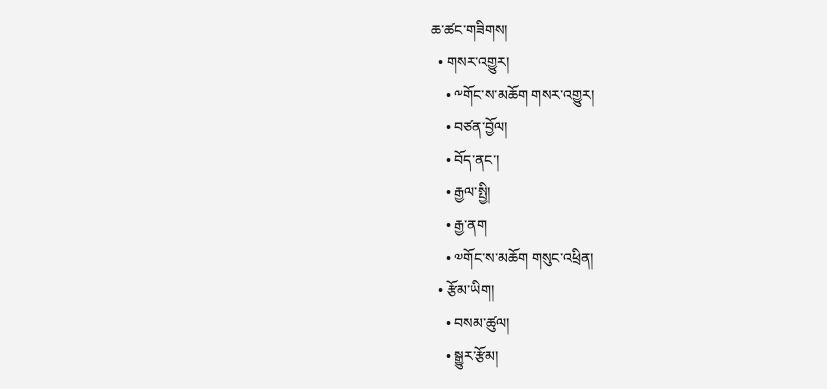ཆ་ཚང་གཟིགས།
  • གསར་འགྱུར།
    • ༸གོང་ས་མཆོག གསར་འགྱུར།
    • བཙན་བྱོལ།
    • བོད་ནང་།
    • རྒྱལ་སྤྱི།
    • རྒྱ་ནག
    • ༧གོང་ས་མཆོག གསུང་འཕྲིན།
  • རྩོམ་ཡིག།
    • བསམ་ཚུལ།
    • སྒྱུར་རྩོམ།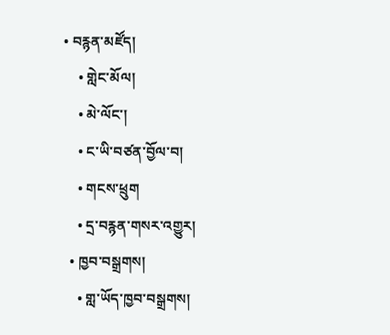• བརྙན་མཛོད།
    • གླེང་མོལ།
    • མེ་ལོང་།
    • ང་ཡི་བཙན་བྱོལ་བ།
    • གངས་ཕྲུག
    • དྲ་བརྙན་གསར་འགྱུར།
  • ཁྱབ་བསྒྲགས།
    • གླ་ཡོད་ཁྱབ་བསྒྲགས།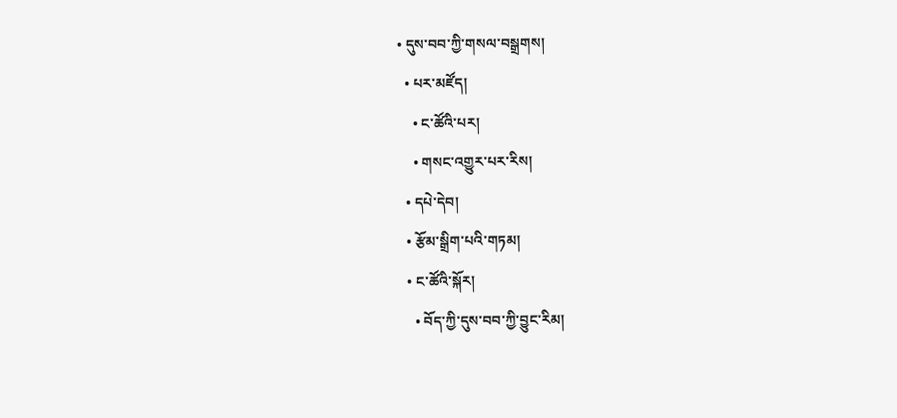• དུས་བབ་ཀྱི་གསལ་བསྒྲགས།
  • པར་མཛོད།
    • ང་ཚོའི་པར།
    • གསང་འགྱུར་པར་རིས།
  • དཔེ་དེབ།
  • རྩོམ་སྒྲིག་པའི་གཏམ།
  • ང་ཚོའི་སྐོར།
    • བོད་ཀྱི་དུས་བབ་ཀྱི་བྱུང་རིམ།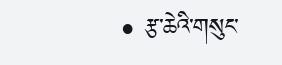• རྩ་ཆེའི་གསུང་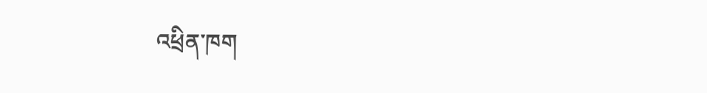འཕྲིན་ཁག